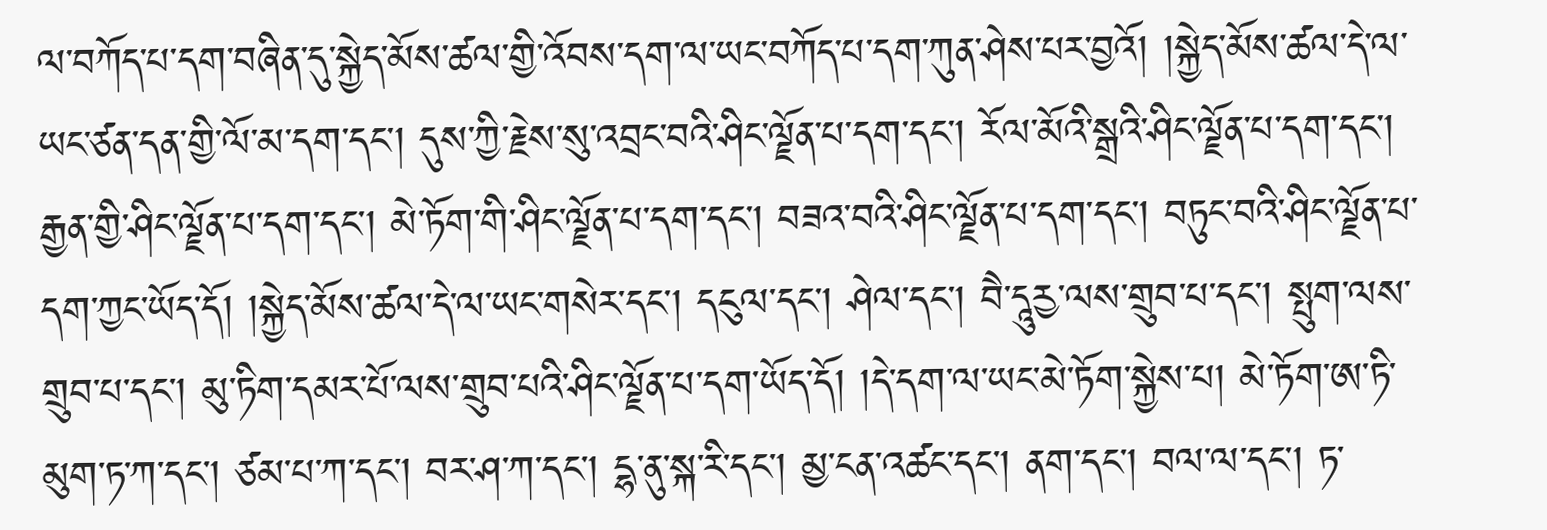ལ་བཀོད་པ་དག་བཞིན་དུ་སྐྱེད་མོས་ཚལ་གྱི་འོབས་དག་ལ་ཡང་བཀོད་པ་དག་ཀུན་ཤེས་པར་བྱའོ། །སྐྱེད་མོས་ཚལ་དེ་ལ་ཡང་ཙན་དན་གྱི་ལོ་མ་དག་དང་། དུས་ཀྱི་རྗེས་སུ་འབྲང་བའི་ཤིང་ལྗོན་པ་དག་དང་། རོལ་མོའི་སྒྲའི་ཤིང་ལྗོན་པ་དག་དང་། རྒྱན་གྱི་ཤིང་ལྗོན་པ་དག་དང་། མེ་ཏོག་གི་ཤིང་ལྗོན་པ་དག་དང་། བཟའ་བའི་ཤིང་ལྗོན་པ་དག་དང་། བཏུང་བའི་ཤིང་ལྗོན་པ་དག་ཀྱང་ཡོད་དོ། །སྐྱེད་མོས་ཚལ་དེ་ལ་ཡང་གསེར་དང་། དངུལ་དང་། ཤེལ་དང་། བཻ་དཱུརྱ་ལས་གྲུབ་པ་དང་། སྤུག་ལས་གྲུབ་པ་དང་། མུ་ཏིག་དམར་པོ་ལས་གྲུབ་པའི་ཤིང་ལྗོན་པ་དག་ཡོད་དོ། །དེ་དག་ལ་ཡང་མེ་ཏོག་སྐྱེས་པ། མེ་ཏོག་ཨ་ཏི་མུག་ཏ་ཀ་དང་། ཙམ་པ་ཀ་དང་། བར་ཤ་ཀ་དང་། དྷ་ནུ་སྐ་རི་དང་། མྱ་ངན་འཚང་དང་། ནག་དང་། བལ་ལ་དང་། ཏ་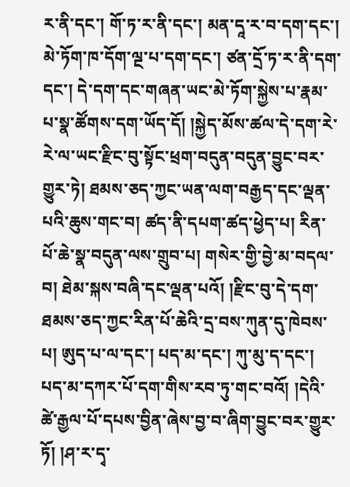ར་ནི་དང་། གོ་ཏ་ར་ནི་དང་། མན་དཱ་ར་བ་དག་དང་། མེ་ཏོག་ཁ་དོག་ལྔ་པ་དག་དང་། ཙན་དྲོ་ཏ་ར་ནི་དག་དང་། དེ་དག་དང་གཞན་ཡང་མེ་ཏོག་སྐྱེས་པ་རྣམ་པ་སྣ་ཚོགས་དག་ཡོད་དོ། །སྐྱེད་མོས་ཚལ་དེ་དག་རེ་རེ་ལ་ཡང་རྫིང་བུ་སྟོང་ཕྲག་བདུན་བདུན་བྱུང་བར་གྱུར་ཏེ། ཐམས་ཅད་ཀྱང་ཡན་ལག་བརྒྱད་དང་ལྡན་པའི་ཆུས་གང་བ། ཚད་ནི་དཔག་ཚད་ཕྱེད་པ། རིན་པོ་ཆེ་སྣ་བདུན་ལས་གྲུབ་པ། གསེར་གྱི་བྱེ་མ་བདལ་བ། ཐེམ་སྐས་བཞི་དང་ལྡན་པའོ། །རྫིང་བུ་དེ་དག་ཐམས་ཅད་ཀྱང་རིན་པོ་ཆེའི་དྲ་བས་ཀུན་དུ་ཁེབས་པ། ཨུད་པ་ལ་དང་། པད་མ་དང་། ཀུ་མུ་ད་དང་། པད་མ་དཀར་པོ་དག་གིས་རབ་ཏུ་གང་བའོ། །དེའི་ཚེ་རྒྱལ་པོ་དཔས་བྱིན་ཞེས་བྱ་བ་ཞིག་བྱུང་བར་གྱུར་ཏོ། །ཤ་ར་དྭ་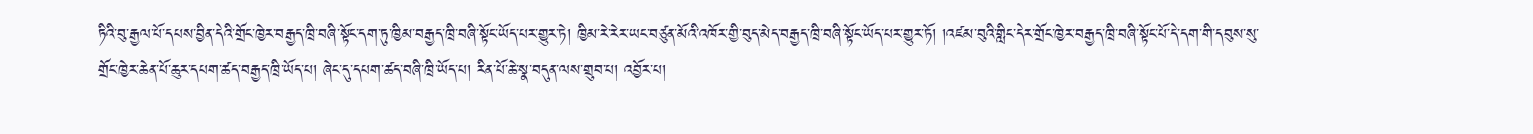ཏིའི་བུ་རྒྱལ་པོ་དཔས་བྱིན་དེའི་གྲོང་ཁྱེར་བརྒྱད་ཁྲི་བཞི་སྟོང་དག་ཏུ་ཁྱིམ་བརྒྱད་ཁྲི་བཞི་སྟོང་ཡོད་པར་གྱུར་ཏེ། ཁྱིམ་རེ་རེར་ཡང་བཙུན་མོའི་འཁོར་གྱི་བུད་མེད་བརྒྱད་ཁྲི་བཞི་སྟོང་ཡོད་པར་གྱུར་ཏོ། །འཛམ་བུའི་གླིང་དེར་གྲོང་ཁྱེར་བརྒྱད་ཁྲི་བཞི་སྟོང་པོ་དེ་དག་གི་དབུས་སུ་གྲོང་ཁྱེར་ཆེན་པོ་ཆུར་དཔག་ཚད་བརྒྱད་ཁྲི་ཡོད་པ། ཞེང་དུ་དཔག་ཚད་བཞི་ཁྲི་ཡོད་པ། རིན་པོ་ཆེ་སྣ་བདུན་ལས་གྲུབ་པ། འབྱོར་པ།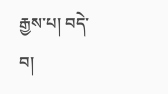རྒྱས་པ། བདེ་བ།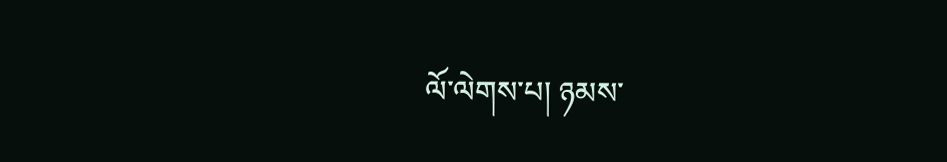ལོ་ལེགས་པ། ཉམས་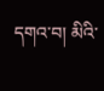དགའ་བ། མིའི་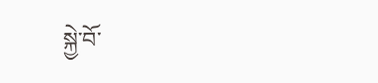སྐྱེ་བོ་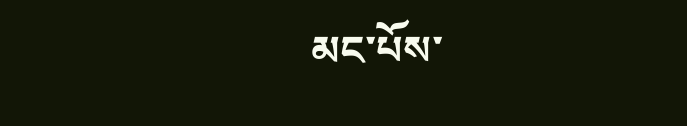མང་པོས་